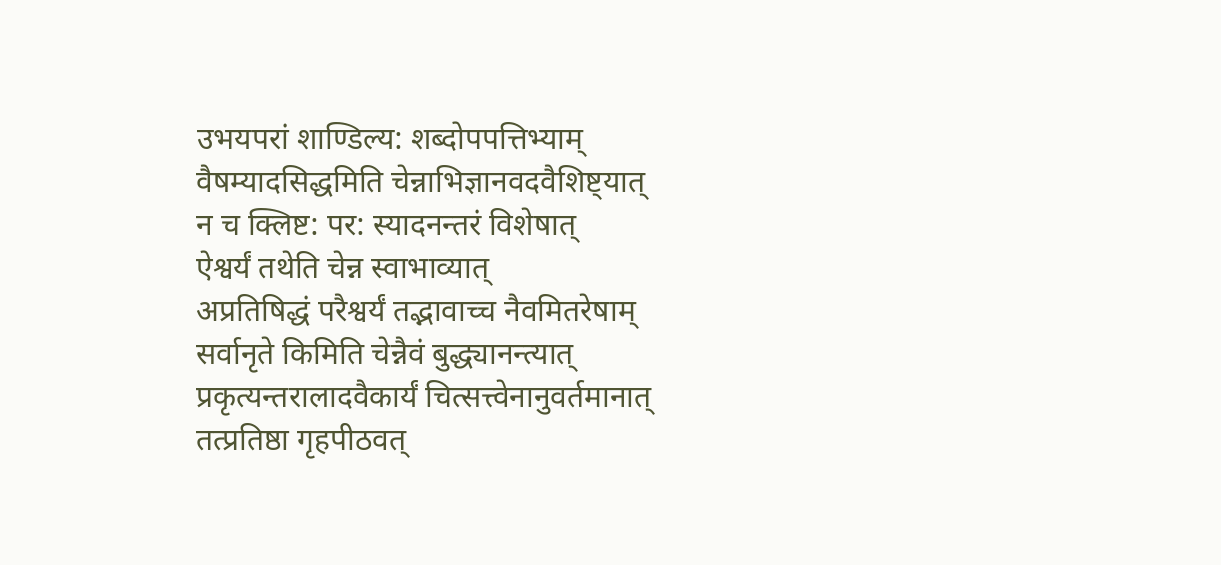उभयपरां शाण्डिल्य: शब्दोपपत्तिभ्याम्
वैषम्यादसिद्धमिति चेन्नाभिज्ञानवदवैशिष्ट्यात्
न च क्लिष्ट: पर: स्यादनन्तरं विशेषात्
ऐश्वर्यं तथेति चेन्न स्वाभाव्यात्
अप्रतिषिद्धं परैश्वर्यं तद्भावाच्च नैवमितरेषाम्
सर्वानृते किमिति चेन्नैवं बुद्ध्यानन्त्यात्
प्रकृत्यन्तरालादवैकार्यं चित्सत्त्वेनानुवर्तमानात्
तत्प्रतिष्ठा गृहपीठवत्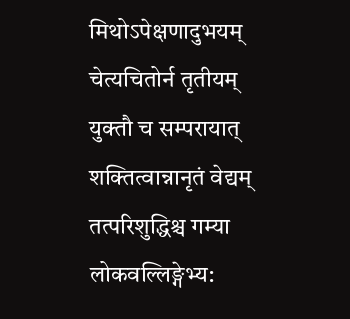मिथोऽपेक्षणादुभयम्
चेत्यचितोर्न तृतीयम्
युक्तौ च सम्परायात्
शक्तित्वान्नानृतं वेद्यम्
तत्परिशुद्धिश्च गम्या लोकवल्लिङ्गेभ्य: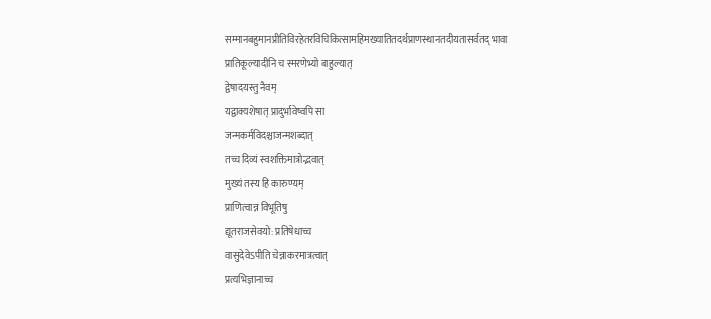सम्मानबहुमानप्रीतिविरहेतरविचिकित्सामहिमख्यातितदर्थप्राणस्थानतदीयतासर्वतद् भावा प्रातिकूल्यादीनि च स्मरणेभ्यो बाहुल्यात्
द्वेषादयस्तु नैवम्
यद्वाक्यशेषात् प्रादुर्भावेष्वपि सा
जन्मकर्मविदश्चाजन्मशब्दात्
तच्च दिव्यं स्वशक्तिमात्रोद्भवात्
मुख्यं तस्य हि कारुण्यम्
प्राणित्वान्न विभूतिषु
द्यूतराजसेवयो: प्रतिषेधाच्च
वासुदेवेऽपीति चेन्नाकरमात्रत्वात्
प्रत्यभिज्ञानाच्च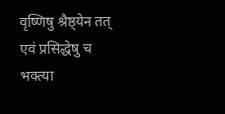वृष्णिषु श्रैष्ठ्येन तत्
एवं प्रसिद्धेषु च
भक्त्या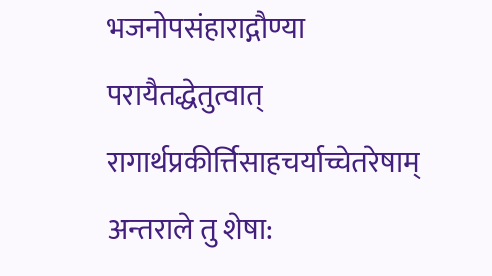भजनोपसंहाराद्गौण्या परायैतद्धेतुत्वात्
रागार्थप्रकीर्त्तिसाहचर्याच्चेतरेषाम्
अन्तराले तु शेषा: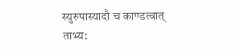स्युरुपास्यादौ च काण्डत्वात्
ताभ्य: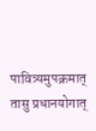पावित्र्यमुपक्रमात्
तासु प्रधानयोगात्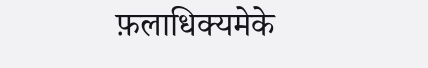फ़लाधिक्यमेके